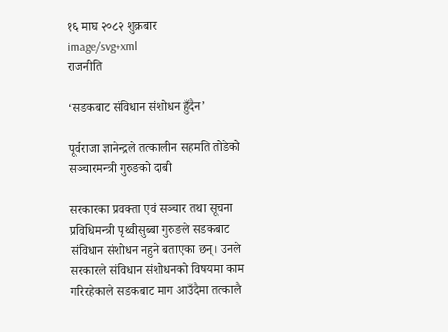१६ माघ २०८२ शुक्रबार
image/svg+xml
राजनीति

‘सडकबाट संविधान संशोधन हुँदैन’

पूर्वराजा ज्ञानेन्द्रले तत्कालीन सहमति तोडेको सञ्चारमन्त्री गुरुङको दाबी

सरकारका प्रवक्ता एवं सञ्चार तथा सूचना प्रविधिमन्त्री पृथ्वीसुब्बा गुरुङले सडकबाट संविधान संशोधन नहुने बताएका छन्। उनले सरकारले संविधान संशोधनको विषयमा काम गरिरहेकाले सडकबाट माग आउँदैमा तत्कालै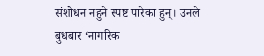संशोधन नहुने स्पष्ट पारेका हुन्। उनले बुधबार ‘नागरिक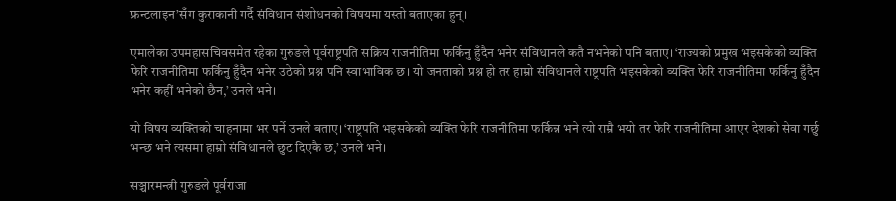फ्रन्टलाइन’सँग कुराकानी गर्दै संविधान संशोधनको विषयमा यस्तो बताएका हुन्।

एमालेका उपमहासचिवसमेत रहेका गुरुङले पूर्वराष्ट्रपति सक्रिय राजनीतिमा फर्किनु हुँदैन भनेर संविधानले कतै नभनेको पनि बताए। ‘राज्यको प्रमुख भइसकेको व्यक्ति फेरि राजनीतिमा फर्किनु हुँदैन भनेर उठेको प्रश्न पनि स्वाभाविक छ। यो जनताको प्रश्न हो तर हाम्रो संविधानले राष्ट्रपति भइसकेको व्यक्ति फेरि राजनीतिमा फर्किनु हुँदैन भनेर कहीं भनेको छैन,’ उनले भने।

यो विषय व्यक्तिको चाहनामा भर पर्ने उनले बताए। ‘राष्ट्रपति भइसकेको व्यक्ति फेरि राजनीतिमा फर्किन्न भने त्यो राम्रै भयो तर फेरि राजनीतिमा आएर देशको सेवा गर्छु भन्छ भने त्यसमा हाम्रो संविधानले छुट दिएकै छ,’ उनले भने।

सञ्चारमन्त्री गुरुङले पूर्वराजा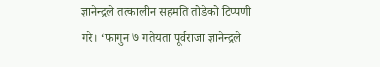ज्ञानेन्द्रले तत्कालीन सहमति तोडेको टिप्पणी गरे। ‘फागुन ७ गतेयता पूर्वराजा ज्ञानेन्द्रले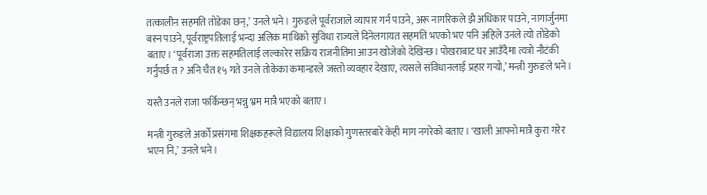तत्कालीन सहमति तोडेका छन्,’ उनले भने। गुरुङले पूर्वराजाले व्यापार गर्न पाउने, अरू नागरिकले झै अधिकार पाउने, नागार्जुनमा बस्न पाउने, पूर्वराष्ट्रपतिलाई भन्दा अलिक माथिको सुविधा राज्यले दिनेलगायत सहमति भएको भए पनि अहिले उनले त्यो तोडेको बताए। ‘पूर्वराजा उक्त सहमतिलाई लल्कारेर सक्रिय राजनीतिमा आउन खोजेको देखिन्छ। पोखराबाट घर आउँदैमा त्यत्रो नौटंकी गर्नुपर्छ त ? अनि चैत १५ गते उनले तोकेका कमान्डरले जस्तो व्यवहार देखाए, त्यसले संविधानलाई प्रहार गर्‍यो,’ मन्त्री गुरुङले भने।

यस्तै उनले राजा फर्किन्छन् भन्नु भ्रम मात्रै भएको बताए।

मन्त्री गुरुङले अर्को प्रसंगमा शिक्षकहरूले विद्यालय शिक्षाको गुणस्तरबारे केही माग नगरेको बताए। ‘खाली आफ्नो मात्रै कुरा गरेर भएन नि,’ उनले भने।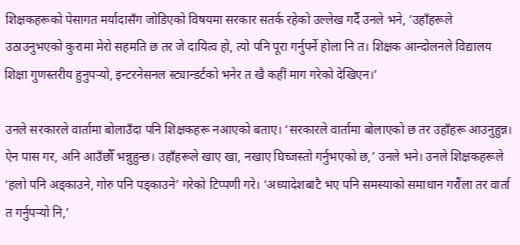शिक्षकहरूको पेसागत मर्यादासँग जोडिएको विषयमा सरकार सतर्क रहेको उल्लेख गर्दै उनले भने, ‘उहाँहरूले उठाउनुभएको कुरामा मेरो सहमति छ तर जे दायित्व हो, त्यो पनि पूरा गर्नुपर्ने होला नि त। शिक्षक आन्दोलनले विद्यालय शिक्षा गुणस्तरीय हुनुपर्‍यो, इन्टरनेसनल स्ट्यान्डर्टको भनेर त खै कहीं माग गरेको देखिएन।’

उनले सरकारले वार्तामा बोलाउँदा पनि शिक्षकहरू नआएको बताए। ‘सरकारले वार्तामा बोलाएको छ तर उहाँहरू आउनुहुन्न। ऐन पास गर, अनि आउँछौँ भन्नुहुन्छ। उहाँहरूले खाए खा, नखाए घिच्जस्तो गर्नुभएको छ,’ उनले भने। उनले शिक्षकहरूले ‘हलो पनि अड्काउने, गोरु पनि पड्काउने’ गरेको टिप्पणी गरे। ‘अध्यादेशबाटै भए पनि समस्याको समाधान गरौंला तर वार्ता त गर्नुपर्‍यो नि,’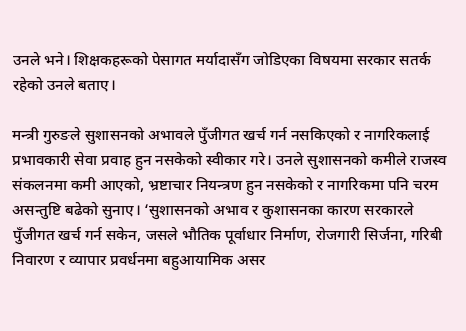उनले भने। शिक्षकहरूको पेसागत मर्यादासँग जोडिएका विषयमा सरकार सतर्क रहेको उनले बताए।

मन्त्री गुरुङले सुशासनको अभावले पुँजीगत खर्च गर्न नसकिएको र नागरिकलाई प्रभावकारी सेवा प्रवाह हुन नसकेको स्वीकार गरे। उनले सुशासनको कमीले राजस्व संकलनमा कमी आएको, भ्रष्टाचार नियन्त्रण हुन नसकेको र नागरिकमा पनि चरम असन्तुष्टि बढेको सुनाए। ‘सुशासनको अभाव र कुशासनका कारण सरकारले पुँजीगत खर्च गर्न सकेन, जसले भौतिक पूर्वाधार निर्माण, रोजगारी सिर्जना, गरिबी निवारण र व्यापार प्रवर्धनमा बहुआयामिक असर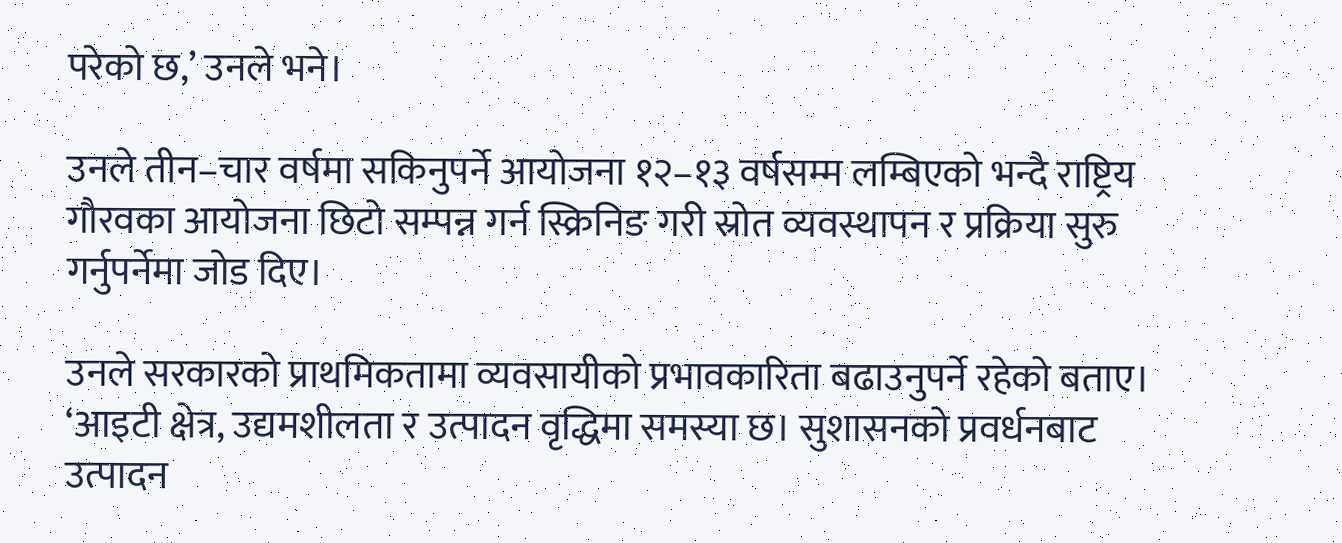परेको छ,’ उनले भने।

उनले तीन–चार वर्षमा सकिनुपर्ने आयोजना १२–१३ वर्षसम्म लम्बिएको भन्दै राष्ट्रिय गौरवका आयोजना छिटो सम्पन्न गर्न स्क्रिनिङ गरी स्रोत व्यवस्थापन र प्रक्रिया सुरु गर्नुपर्नेमा जोड दिए।

उनले सरकारको प्राथमिकतामा व्यवसायीको प्रभावकारिता बढाउनुपर्ने रहेको बताए। ‘आइटी क्षेत्र, उद्यमशीलता र उत्पादन वृद्धिमा समस्या छ। सुशासनको प्रवर्धनबाट उत्पादन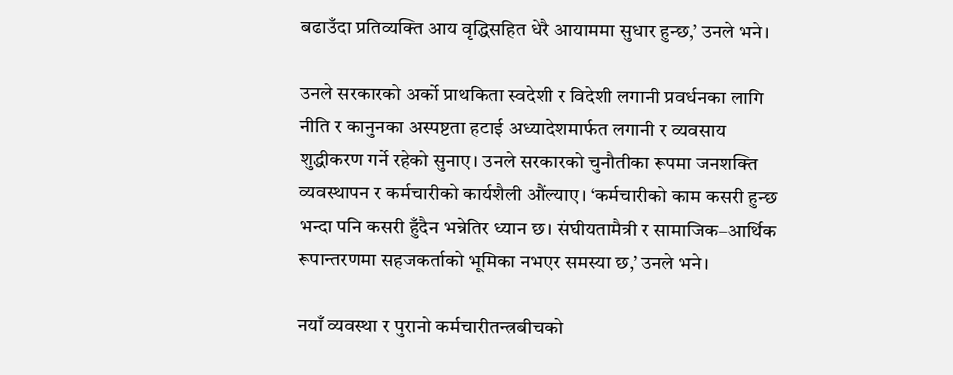बढाउँदा प्रतिव्यक्ति आय वृद्धिसहित धेरै आयाममा सुधार हुन्छ,’ उनले भने।

उनले सरकारको अर्को प्राथकिता स्वदेशी र विदेशी लगानी प्रवर्धनका लागि नीति र कानुनका अस्पष्टता हटाई अध्यादेशमार्फत लगानी र व्यवसाय शुद्धीकरण गर्ने रहेको सुनाए। उनले सरकारको चुनौतीका रूपमा जनशक्ति व्यवस्थापन र कर्मचारीको कार्यशैली औंल्याए। ‘कर्मचारीको काम कसरी हुन्छ भन्दा पनि कसरी हुँदैन भन्नेतिर ध्यान छ। संघीयतामैत्री र सामाजिक–आर्थिक रूपान्तरणमा सहजकर्ताको भूमिका नभएर समस्या छ,’ उनले भने।

नयाँ व्यवस्था र पुरानो कर्मचारीतन्त्रबीचको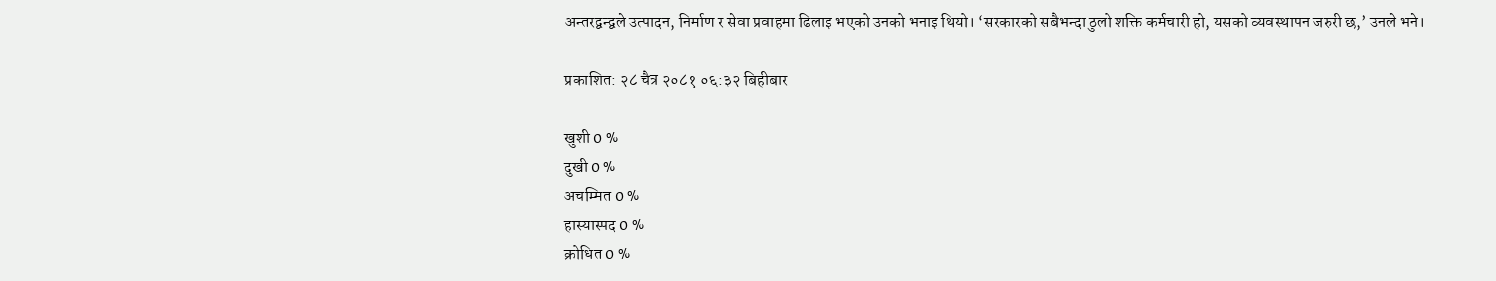अन्तरद्वन्द्वले उत्पादन, निर्माण र सेवा प्रवाहमा ढिलाइ भएको उनको भनाइ थियो। ‘सरकारको सबैभन्दा ठुलो शक्ति कर्मचारी हो, यसको व्यवस्थापन जरुरी छ,’ उनले भने।

प्रकाशित: २८ चैत्र २०८१ ०६:३२ बिहीबार

खुशी 0 %
दुखी 0 %
अचम्मित 0 %
हास्यास्पद 0 %
क्रोधित 0 %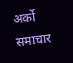अर्को समाचार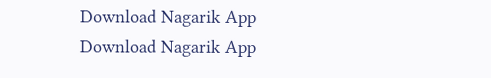Download Nagarik App
Download Nagarik App